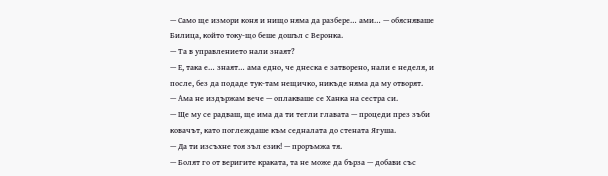— Само ще измори коня и нищо няма да разбере… ами… — обясняваше Билица, който току-що беше дошъл с Веронка.
— Та в управлението нали знаят?
— Е, така е… знаят… ама едно, че днеска е затворено, нали е неделя, и после, без да подаде тук-там нещичко, никъде няма да му отворят.
— Ама не издържам вече — оплакваше се Ханка на сестра си.
— Ще му се радваш, ще има да ти тегли главата — процеди през зъби ковачът, като поглеждаше към седналата до стената Ягуша.
— Да ти изсъхне тоя зъл език! — проръмжа тя.
— Болят го от веригите краката, та не може да бърза — добави със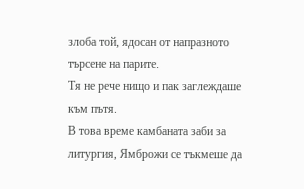злоба той, ядосан от напразното търсене на парите.
Тя не рече нищо и пак заглеждаше към пътя.
В това време камбаната заби за литургия, Ямброжи се тъкмеше да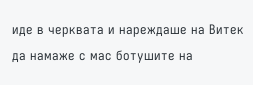иде в черквата и нареждаше на Витек да намаже с мас ботушите на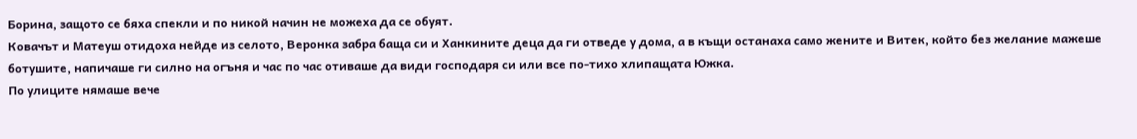Борина, защото се бяха спекли и по никой начин не можеха да се обуят.
Ковачът и Матеуш отидоха нейде из селото, Веронка забра баща си и Ханкините деца да ги отведе у дома, а в къщи останаха само жените и Витек, който без желание мажеше ботушите, напичаше ги силно на огъня и час по час отиваше да види господаря си или все по-тихо хлипащата Южка.
По улиците нямаше вече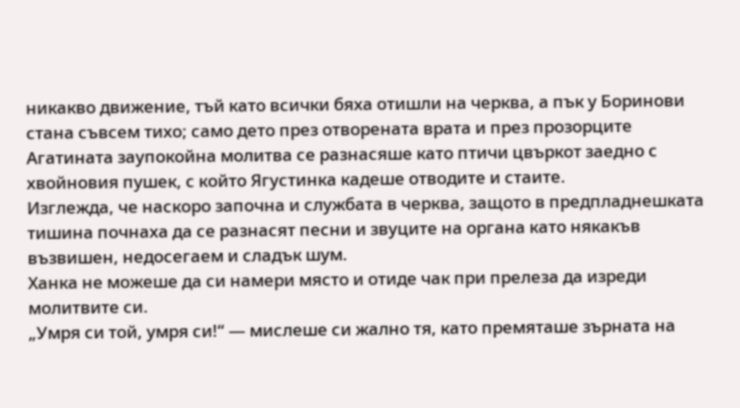никакво движение, тъй като всички бяха отишли на черква, а пък у Боринови стана съвсем тихо; само дето през отворената врата и през прозорците Агатината заупокойна молитва се разнасяше като птичи цвъркот заедно с хвойновия пушек, с който Ягустинка кадеше отводите и стаите.
Изглежда, че наскоро започна и службата в черква, защото в предпладнешката тишина почнаха да се разнасят песни и звуците на органа като някакъв възвишен, недосегаем и сладък шум.
Ханка не можеше да си намери място и отиде чак при прелеза да изреди молитвите си.
„Умря си той, умря си!“ — мислеше си жално тя, като премяташе зърната на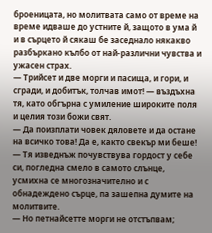броеницата, но молитвата само от време на време идваше до устните й, защото в ума й и в сърцето й сякаш бе заседнало някакво разбъркано кълбо от най-различни чувства и ужасен страх.
— Трийсет и две морги и пасища, и гори, и сгради, и добитък, толчав имот! — въздъхна тя, като обгърна с умиление широките поля и целия този божи свят.
— Да поизплати човек дяловете и да остане на всичко това! Да е, както свекър ми беше! — Тя изведнъж почувствува гордост у себе си, погледна смело в самото слънце, усмихна се многозначително и с обнадеждено сърце, па зашепна думите на молитвите.
— Но петнайсетте морги не отстъпвам;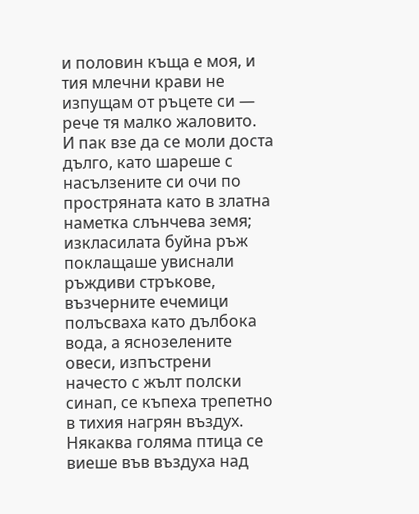и половин къща е моя, и тия млечни крави не изпущам от ръцете си — рече тя малко жаловито.
И пак взе да се моли доста дълго, като шареше с насълзените си очи по простряната като в златна наметка слънчева земя; изкласилата буйна ръж поклащаше увиснали ръждиви стръкове, възчерните ечемици полъсваха като дълбока вода, а яснозелените овеси, изпъстрени начесто с жълт полски синап, се къпеха трепетно в тихия нагрян въздух. Някаква голяма птица се виеше във въздуха над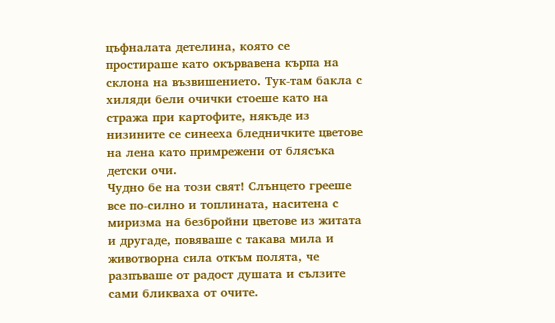цъфналата детелина, която се простираше като окървавена кърпа на склона на възвишението. Тук-там бакла с хиляди бели очички стоеше като на стража при картофите, някъде из низините се синееха бледничките цветове на лена като примрежени от блясъка детски очи.
Чудно бе на този свят! Слънцето грееше все по-силно и топлината, наситена с миризма на безбройни цветове из житата и другаде, повяваше с такава мила и животворна сила откъм полята, че разпъваше от радост душата и сълзите сами бликваха от очите.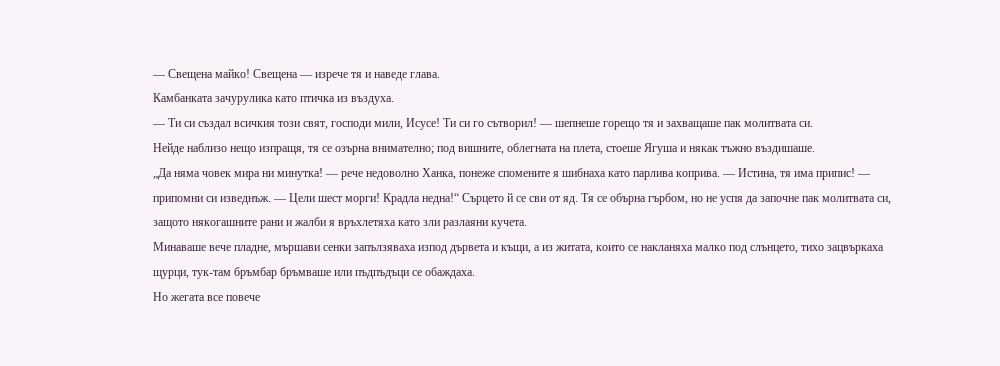— Свещена майко! Свещена — изрече тя и наведе глава.
Камбанката зачурулика като птичка из въздуха.
— Ти си създал всичкия този свят, господи мили, Исусе! Ти си го сътворил! — шепнеше горещо тя и захващаше пак молитвата си.
Нейде наблизо нещо изпращя, тя се озърна внимателно; под вишните, облегната на плета, стоеше Ягуша и някак тъжно въздишаше.
„Да няма човек мира ни минутка! — рече недоволно Ханка, понеже спомените я шибнаха като парлива коприва. — Истина, тя има припис! — припомни си изведнъж. — Цели шест морги! Крадла недна!“ Сърцето й се сви от яд. Тя се обърна гърбом, но не успя да започне пак молитвата си, защото някогашните рани и жалби я връхлетяха като зли разлаяни кучета.
Минаваше вече пладне, мършави сенки запълзяваха изпод дървета и къщи, а из житата, които се накланяха малко под слънцето, тихо зацвъркаха щурци, тук-там бръмбар бръмваше или пъдпъдъци се обаждаха.
Но жегата все повече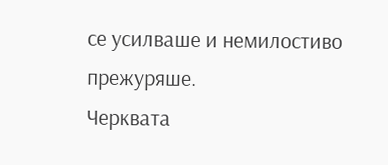се усилваше и немилостиво прежуряше.
Черквата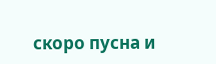скоро пусна и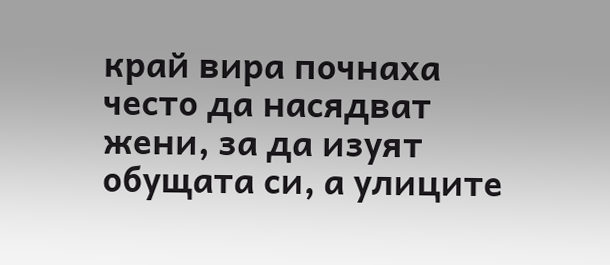край вира почнаха често да насядват жени, за да изуят обущата си, а улиците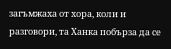загъмжаха от хора, коли и разговори, та Ханка побърза да се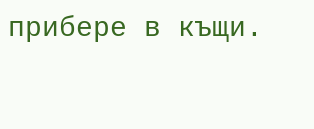прибере в къщи.